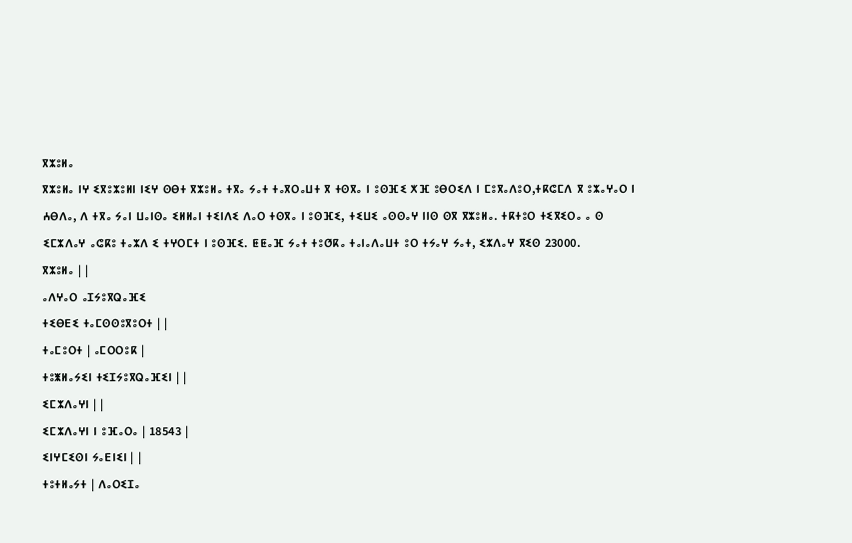ⴳⵣⵓⵍⴰ
ⴳⵣⵓⵍⴰ ⵏⵖ ⵉⴳⵓⵣⵓⵍⵏ ⵏⵉⵖ ⵙⴱⵜ ⴳⵣⵓⵍⴰ ⵜⴳⴰ ⵢⴰⵜ ⵜⴰⴳⵔⴰⵡⵜ ⴳ ⵜⵙⴳⴰ ⵏ ⵓⵙⴼⵉ ⵅⴼ ⵓⴱⵔⵉⴷ ⵏ ⵎⵓⴳⴰⴷⵓⵔ,ⵜⴽⵛⵎⴷ ⴳ ⵓⵣⴰⵖⴰⵔ ⵏ ⵄⴱⴷⴰ, ⴷ ⵜⴳⴰ ⵢⴰⵏ ⵡⴰⵏⵙⴰ ⵉⵍⵍⴰⵏ ⵜⵉⵏⴷⵉ ⴷⴰⵔ ⵜⵙⴳⴰ ⵏ ⵓⵙⴼⵉ, ⵜⵉⵡⵉ ⴰⵙⵙⴰⵖ ⵏⵏⵙ ⵙⴳ ⴳⵣⵓⵍⴰ. ⵜⴽⵜⵓⵔ ⵜⵉⴳⵉⵔⴰ ⴰ ⵙ ⵉⵎⵣⴷⴰⵖ ⴰⵛⴽⵓ ⵜⴰⵣⴷ ⵉ ⵜⵖⵔⵎⵜ ⵏ ⵓⵙⴼⵉ. ⵟⵟⴰⴼ ⵢⴰⵜ ⵜⵓⵚⴽⴰ ⵜⴰⵏⴰⴷⴰⵡⵜ ⵓⵔ ⵜⵢⴰⵖ ⵢⴰⵜ, ⵉⵣⴷⴰⵖ ⴳⵉⵙ 23000.
ⴳⵣⵓⵍⴰ | |
ⴰⴷⵖⴰⵔ ⴰⵊⵢⵓⴳⵕⴰⴼⵉ
ⵜⵉⴱⴹⵉ ⵜⴰⵎⵙⵙⵓⴳⵓⵔⵜ | |
ⵜⴰⵎⵓⵔⵜ | ⴰⵎⵔⵔⵓⴽ |
ⵜⵓⵥⵍⴰⵢⵉⵏ ⵜⵉⵊⵢⵓⴳⵕⴰⴼⵉⵏ | |
ⵉⵎⵣⴷⴰⵖⵏ | |
ⵉⵎⵣⴷⴰⵖⵏ ⵏ ⵓⴼⴰⵔⴰ | 18543 |
ⵉⵏⵖⵎⵉⵙⵏ ⵢⴰⴹⵏⵉⵏ | |
ⵜⵓⵜⵍⴰⵢⵜ | ⴷⴰⵔⵉⵊⴰ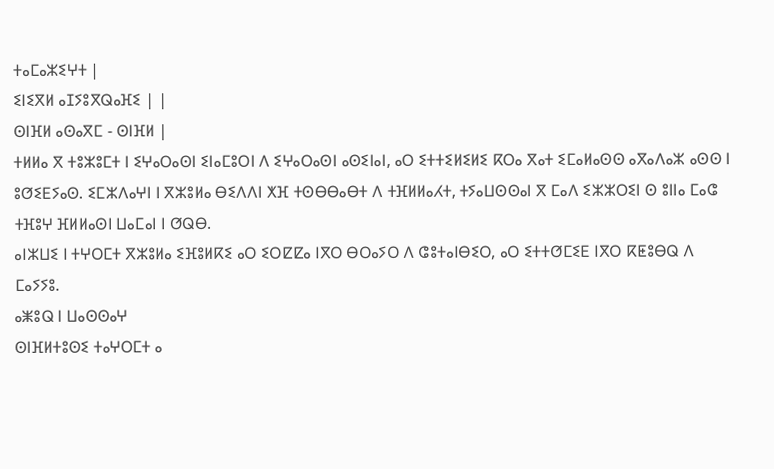ⵜⴰⵎⴰⵣⵉⵖⵜ |
ⵉⵏⵉⴳⵍ ⴰⵊⵢⵓⴳⵕⴰⴼⵉ | |
ⵙⵏⴼⵍ ⴰⵙⴰⴳⵎ - ⵙⵏⴼⵍ |
ⵜⵍⵍⴰ ⴳ ⵜⵓⵣⵓⵎⵜ ⵏ ⵉⵖⴰⵔⴰⵙⵏ ⵉⵏⴰⵎⵓⵔⵏ ⴷ ⵉⵖⴰⵔⴰⵙⵏ ⴰⵙⵉⵏⴰⵏ, ⴰⵔ ⵉⵜⵜⵉⵍⵉⵍⵉ ⴽⵔⴰ ⴳⴰⵜ ⵉⵎⴰⵍⴰⵙⵙ ⴰⴳⴰⴷⴰⵣ ⴰⵙⵙ ⵏ ⵓⵚⵉⴹⵢⴰⵙ. ⵉⵎⵣⴷⴰⵖⵏ ⵏ ⴳⵣⵓⵍⴰ ⴱⵉⴷⴷⵏ ⵅⴼ ⵜⵙⴱⴱⴰⴱⵜ ⴷ ⵜⴼⵍⵍⴰⵃⵜ, ⵜⵢⴰⵡⵙⵙⴰⵏ ⴳ ⵎⴰⴷ ⵉⵣⵣⵔⵉⵏ ⵙ ⵓⵏⵏⴰ ⵎⴰⵛ ⵜⴼⵓⵖ ⴼⵍⵍⴰⵙⵏ ⵡⴰⵎⴰⵏ ⵏ ⵚⵕⴱ.
ⴰⵏⵣⵡⵉ ⵏ ⵜⵖⵔⵎⵜ ⴳⵣⵓⵍⴰ ⵉⴼⵓⵍⴽⵉ ⴰⵔ ⵉⵔⵇⵇⴰ ⵏⴳⵔ ⴱⵔⴰⵢⵔ ⴷ ⵛⵓⵜⴰⵏⴱⵉⵔ, ⴰⵔ ⵉⵜⵜⵚⵎⵉⴹ ⵏⴳⵔ ⴽⵟⵓⴱⵕ ⴷ ⵎⴰⵢⵢⵓ.
ⴰⵥⵓⵕ ⵏ ⵡⴰⵙⵙⴰⵖ
ⵙⵏⴼⵍⵜⵓⵙⵉ ⵜⴰⵖⵔⵎⵜ ⴰ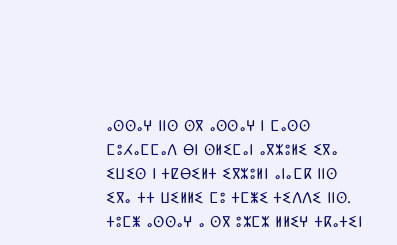ⴰⵙⵙⴰⵖ ⵏⵏⵙ ⵙⴳ ⴰⵙⵙⴰⵖ ⵏ ⵎⴰⵙⵙ ⵎⵓⵃⴰⵎⵎⴰⴷ ⴱⵏ ⵙⵍⵉⵎⴰⵏ ⴰⴳⵣⵓⵍⵉ ⵉⴳⴰ ⵉⵡⵉⵙ ⵏ ⵜⵇⴱⵉⵍⵜ ⵉⴳⵣⵓⵍⵏ ⴰⵏⴰⵎⴽ ⵏⵏⵙ ⵉⴳⴰ ⵜⵜ ⵡⵉⵍⵍⵉ ⵎⵓ ⵜⵎⵥⵉ ⵜⵉⴷⴷⵉ ⵏⵏⵙ. ⵜⵓⵎⵥ ⴰⵙⵙⴰⵖ ⴰ ⵙⴳ ⵓⵣⵎⵣ ⵍⵍⵉⵖ ⵜⴽⴰⵜⵉⵏ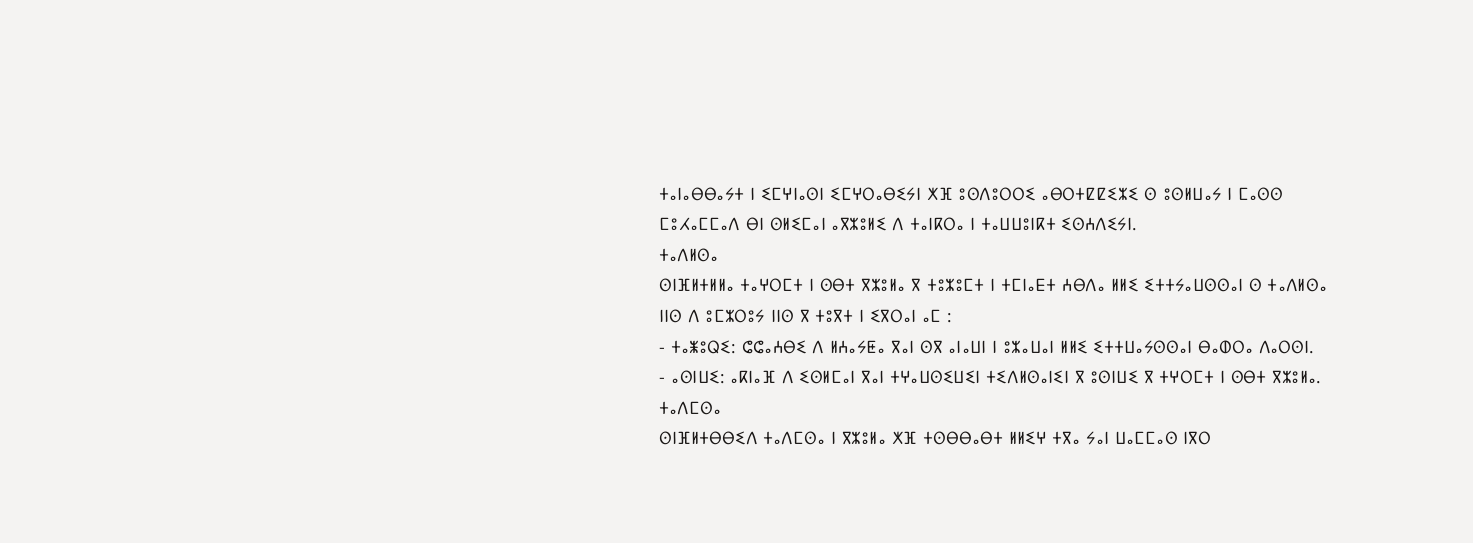ⵜⴰⵏⴰⴱⴱⴰⵢⵜ ⵏ ⵉⵎⵖⵏⴰⵙⵏ ⵉⵎⵖⵔⴰⴱⵉⵢⵏ ⵅⴼ ⵓⵙⴷⵓⵔⵔⵉ ⴰⴱⵔⵜⵇⵇⵉⵣⵉ ⵙ ⵓⵙⵍⵡⴰⵢ ⵏ ⵎⴰⵙⵙ ⵎⵓⵃⴰⵎⵎⴰⴷ ⴱⵏ ⵙⵍⵉⵎⴰⵏ ⴰⴳⵣⵓⵍⵉ ⴷ ⵜⴰⵏⴽⵔⴰ ⵏ ⵜⴰⵡⵡⵓⵏⴽⵜ ⵉⵙⵄⴷⵉⵢⵏ.
ⵜⴰⴷⵍⵙⴰ
ⵙⵏⴼⵍⵜⵍⵍⴰ ⵜⴰⵖⵔⵎⵜ ⵏ ⵙⴱⵜ ⴳⵣⵓⵍⴰ ⴳ ⵜⵓⵣⵓⵎⵜ ⵏ ⵜⵎⵏⴰⴹⵜ ⵄⴱⴷⴰ ⵍⵍⵉ ⵉⵜⵜⵢⴰⵡⵙⵙⴰⵏ ⵙ ⵜⴰⴷⵍⵙⴰ ⵏⵏⵙ ⴷ ⵓⵎⵣⵔⵓⵢ ⵏⵏⵙ ⴳ ⵜⵓⴳⵜ ⵏ ⵉⴳⵔⴰⵏ ⴰⵎ :
- ⵜⴰⵥⵓⵕⵉ: ⵛⵛⴰⵄⴱⵉ ⴷ ⵍⵄⴰⵢⵟⴰ ⴳⴰⵏ ⵙⴳ ⴰⵏⴰⵡⵏ ⵏ ⵓⵣⴰⵡⴰⵏ ⵍⵍⵉ ⵉⵜⵜⵡⴰⵢⵙⵙⴰⵏ ⴱⴰⵀⵔⴰ ⴷⴰⵔⵙⵏ.
- ⴰⵙⵏⵡⵉ: ⴰⴽⵏⴰⴼ ⴷ ⵉⵙⵍⵎⴰⵏ ⴳⴰⵏ ⵜⵖⴰⵡⵙⵉⵡⵉⵏ ⵜⵉⴷⵍⵙⴰⵏⵉⵏ ⴳ ⵓⵙⵏⵡⵉ ⴳ ⵜⵖⵔⵎⵜ ⵏ ⵙⴱⵜ ⴳⵣⵓⵍⴰ.
ⵜⴰⴷⵎⵙⴰ
ⵙⵏⴼⵍⵜⴱⴱⵉⴷ ⵜⴰⴷⵎⵙⴰ ⵏ ⴳⵣⵓⵍⴰ ⵅⴼ ⵜⵙⴱⴱⴰⴱⵜ ⵍⵍⵉⵖ ⵜⴳⴰ ⵢⴰⵏ ⵡⴰⵎⵎⴰⵙ ⵏⴳⵔ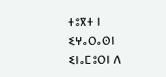ⵜⵓⴳⵜ ⵏ ⵉⵖⴰⵔⴰⵙⵏ ⵉⵏⴰⵎⵓⵔⵏ ⴷ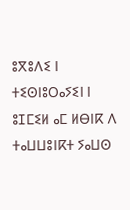ⵓⴳⵓⴷⵉ ⵏ ⵜⵉⵙⵏⵓⵔⴰⵢⵉⵏ ⵏ ⵓⵊⵎⵉⵍ ⴰⵎ ⵍⴱⵏⴽ ⴷ ⵜⴰⵡⵡⵓⵏⴽⵜ ⵢⴰⵡⵙ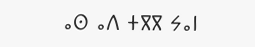ⴰⵙ ⴰⴷ ⵜⴳⴳ ⵢⴰⵏ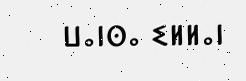ⵡⴰⵏⵙⴰ ⵉⵍⵍⴰⵏ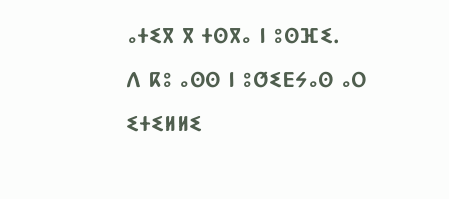ⴰⵜⵉⴳ ⴳ ⵜⵙⴳⴰ ⵏ ⵓⵙⴼⵉ.
ⴷ ⴽⵓ ⴰⵙⵙ ⵏ ⵓⵚⵉⴹⵢⴰⵙ ⴰⵔ ⵉⵜⵉⵍⵍⵉ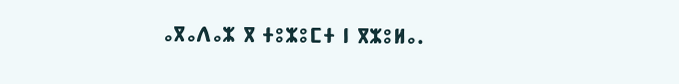ⴰⴳⴰⴷⴰⵣ ⴳ ⵜⵓⵣⵓⵎⵜ ⵏ ⴳⵣⵓⵍⴰ.